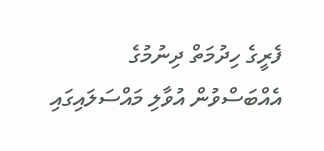ފެރީގެ ހިދުމަތް ދިނުމުގެ އެއްބަސްވުން އުވާލި މައްސަލައިގައި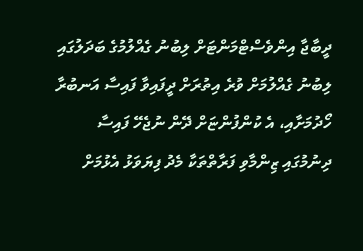ދީބާޖާ އިންވެސްޓްމަންޓަށް ލިބުނު ގެއްލުމުގެ ބަދަލުގައި ލިބުނު ގެއްލުމަށް ވުރެ އިތުރަށް ދީފައިވާ ފައިސާ އަނބުރާ ހޯދުމަށާއި، އެ ކުންފުންޏަށް ދޭން ނުޖެހޭ ފައިސާ ދިނުމުގައި ޒިންމާވި ފަރާތްތަކާ މެދު ފިޔަވަޅު އެޅުމަށް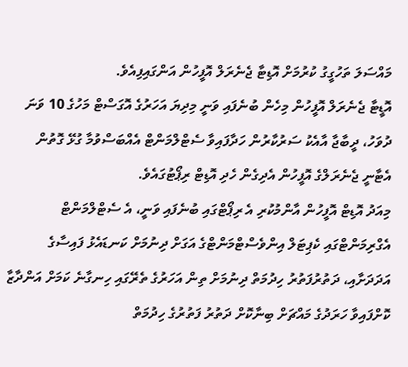މައްސަލަ ތަހުގީގު ކުރުމަށް އޮޑިޓާ ޖެނެރަލް އޮފީހުން އަންގައިފިއެވެ.
އޮޑީޓާ ޖެނެރަލް އޮފީހުން މިހެން ބުނެފައި ވަނީ މިދިޔަ އަހަރުގެ އޮގަސްޓް މަހުގެ 10 ވަނަ ދުވަހު، ދީބާޖާ އާއެކު ސަރުކާރުން ހަދާފައިވާ ސެޓްލްމަންޓް އެއްބަސްވުމާ ގުޅޭ ގޮތުން އެޓާނީ ޖެނެރަލްގެ އޮފީހުން އެދިގެން ހެދި އޮޑިޓް ރިޕޯޓުގައެވެ.
މިއަދު އޮޑިޓް އޮފީހުން އާންމުކުރި އެ ރިޕޯޓްގައި ބުނެފައި ވަނީ، އެ ސެޓްލްމަންޓް އެގްރިމަންޓްގައި ކެޕިޓަލް އިންވެސްޓްމަންޓްގެ އަގަށް ދިނުމަށް ކަނޑައެޅު ފައިސާގެ އަދަދަށާއި، ދަތުރުފަތުރު ހިދުމަތް ދިނުމަށް ތިން އަހަރުގެ ތެރޭގައި ހިނގާނެ ކަމަށް އަންދާޒާ ކޮށްފައިވާ ހަރަދުގެ މައްޗަށް ބިނާކޮށް ދަތުރު ފަތުރުގެ ހިދުމަތް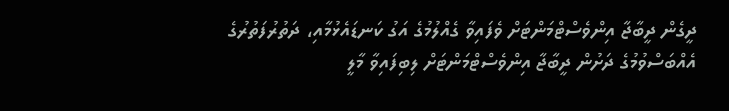ދީގެން ދީބާޖާ އިންވެސްޓްމަންޓަށް ވެފައިވާ ގެއްލުމުގެ އަގު ކަނޑައެޅުމާއި، ދަތުރުފަތުރުގެ އެއްބަސްވުމުގެ ދަށުން ދީބާޖާ އިންވެސްޓްމަންޓަށް ލިބިފައިވާ މާލީ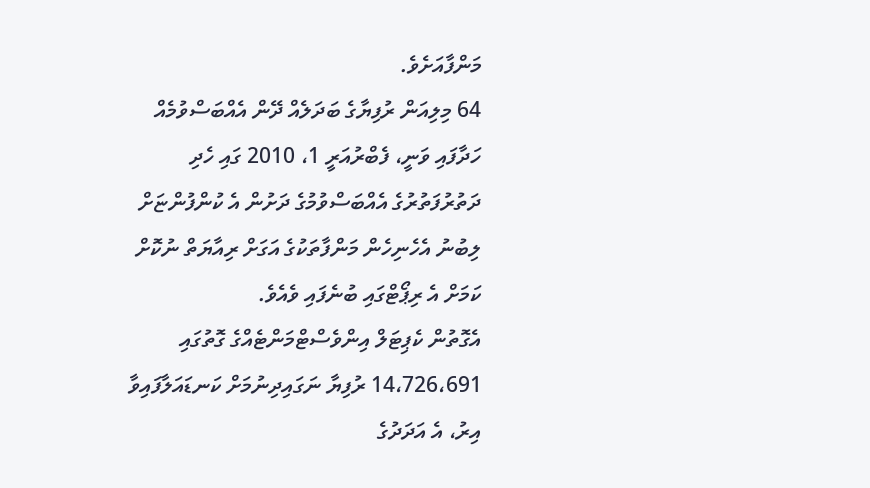މަންފާއަށެވެ.
64 މިލިއަން ރުފިޔާގެ ބަދަލެއް ދޭން އެއްބަސްވުމެއް ހަދާފައި ވަނީ، ފެބްރުއަރީ 1، 2010 ގައި ހެދި ދަތުރުފަތުރުގެ އެއްބަސްވުމުގެ ދަށުން އެ ކުންފުންޏަށް ލިބުނު އެހެނިހެން މަންފާތަކުގެ އަގަށް ރިއާޔަތް ނުކޮށް ކަމަށް އެ ރިޕޯޓްގައި ބުނެފައި ވެއެވެ.
އެގޮތުން ކެޕިޓަލް އިންވެސްޓްމަންޓެއްގެ ގޮތުގައި 14،726،691 ރުފިޔާ ނަގައިދިނުމަށް ކަނޑައަލާފައިވާ އިރު، އެ އަދަދުގެ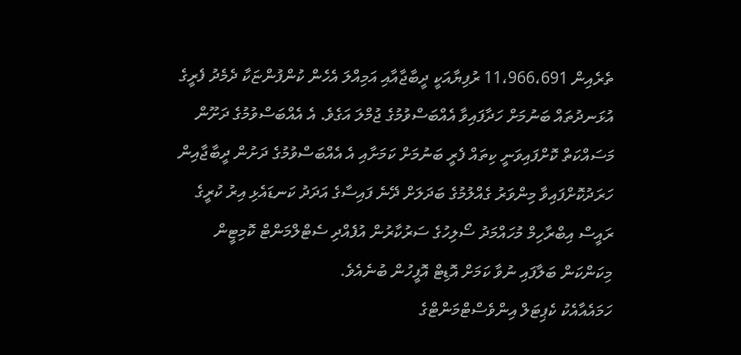ތެރެއިން 11،966،691 ރުފިޔާއަކީ ދީބާޖާއާއި އަމިއްލަ އެހެން ކުންފުންޏަކާ ދެމެދު ފެރީގެ އުޅަނދުތައް ބަނުމަށް ހަދާފައިވާ އެއްބަސްވުމުގެ ޖުމްލަ އަގެވެ. އެ އެއްބަސްވުމުގެ ދަށޫން މަސައްކަތް ކޮށްފައިވަނީ ކިތައް ފެރީ ބަނުމަށް ކަމަށާއި އެ އެއްބަސްވުމުގެ ދަށުން ދީބާޖާއިން ހަރަދުކޮށްފައިވާ މިންވަރު ގެއްލުމުގެ ބަދަލަށް ދޭނެ ފައިސާގެ އަދަދު ކަނޑައެޅި އިރު ކުރީގެ ރައީސް އިބްރާހިމް މުހައްމަދު ސޯލިހުގެ ސަރުކާރުން އުފެއްދި ސެޓްލްމަންޓް ކޮމިޓީން މިކަންކަން ބަލާފައި ނުވާ ކަމަށް އޮޑިޓް އޮފީހުން ބުނެއެވެ.
ހަމައެއާއެކު ކެޕިޓަލް އިންވެސްޓްމަންޓްގެ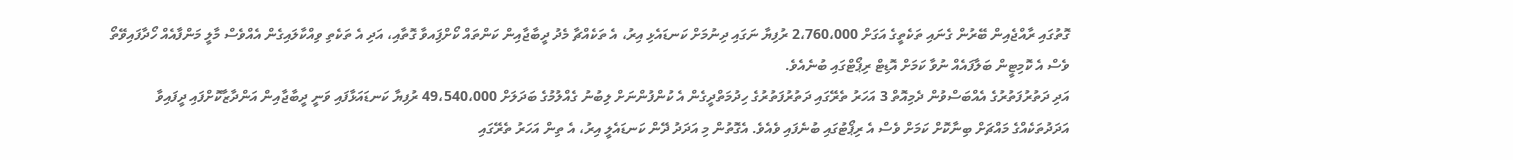ގޮތުގައި ރާއްޖެއިން ބޭރުން ގެނައި ތަކެތީގެ އަގަށް 2،760،000 ރުފިޔާ ނަގައި ދިނުމަށް ކަނޑައެޅި އިރު، އެ ތަކެއްޗާ މެދު ދީބާޖާއިން ކަންތައް ކޯށްފަިއވާ ގޮތާއި، އަދި އެ ތަކެތި ވިއްކާލައިގެން އެއްވެސް މާލީ މަންފާއެއް ހޯދާފައިވޭތޯ ވެސް އެ ކޮމިޓީން ބަލާފައެއް ނުވާ ކަމަށް އޮޑިޓް ރިޕޯޓްގައި ބުނެއެވެ.
އަދި ދަތުރުފަތުރުގެ އެއްބަސްވުން ދެމިއޮތް 3 އަހަރު ތެރޭގައި ދަތުރުފަތުރުގެ ހިދުމަތްދީގެން އެ ކުންފުންނަށް ލިބުނު ގެއްލުމުގެ ބަދަލަށް 49،540،000 ރުފިޔާ ކަނޑައަޅާފައި ވަނީ ދީބާޖާއިން އަންދާޒާކޮށްފައި ދީފައިވާ އަދަދުތަކެއްގެ މައްޗަށް ބިނާކޮށް ކަމަށް ވެސް އެ ރިޕޯޓުގައި ބުނެފައި ވެއެވެ. އެގޮތުން މި އަދަދު ދޭން ކަނޑައެލީ އިރު، އެ ތިން އަހަރު ތެރޭގައި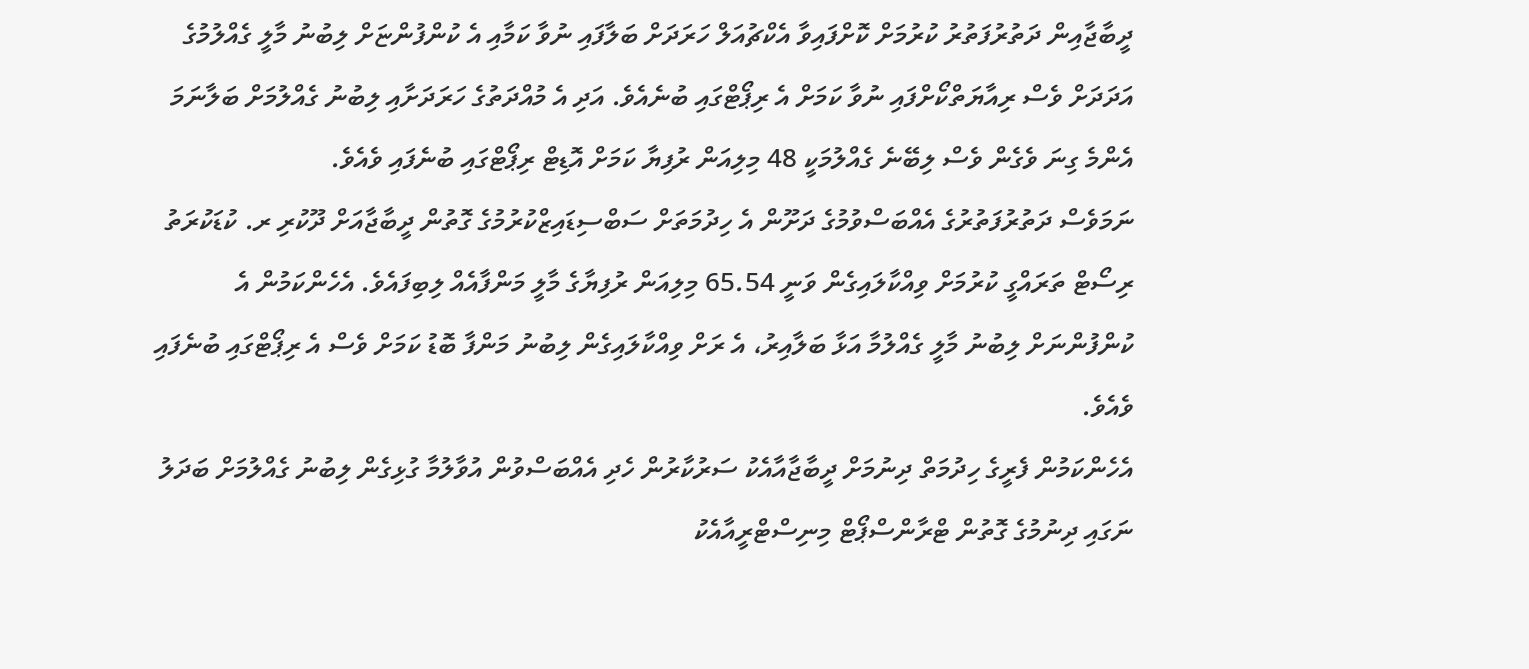ދީބާޖާއިން ދަތުރުފަތުރު ކުރުމަށް ކޮށްފައިވާ އެކްޗުއަލް ހަރަދަށް ބަލާފައި ނުވާ ކަމާއި އެ ކުންފުންޏަށް ލިބުނު މާލީ ގެއްލުމުގެ އަދަދަށް ވެސް ރިއާޔަތްކޯށްފައި ނުވާ ކަމަށް އެ ރިޕޯޓްގައި ބުނެއެވެ. އަދި އެ މުއްދަތުގެ ހަރަދަށާއި ލިބުނު ގެއްލުމަށް ބަލާނަމަ އެންމެ ގިނަ ވެގެން ވެސް ލިބޭނެ ގެއްލުމަކީ 48 މިލިއަން ރުފިޔާ ކަމަށް އޮޑިޓް ރިޕޯޓްގައި ބުނެފައި ވެއެވެ.
ނަމަވެސް ދަތުރުފަތުރުގެ އެއްބަސްވުމުގެ ދަށޫން އެ ހިދުމަތަށް ސަބްސިޑައިޒްކުރުމުގެ ގޮތުން ދީބާޖާއަށް ދޫކުރި ރ. ކުޑަކުރަތު ރިސޯޓް ތަރައްގީ ކުރުމަށް ވިއްކާލައިގެން ވަނީ 65.54 މިލިއަން ރުފިޔާގެ މާލީ މަންފާއެއް ލިބިފައެވެ. އެހެންކަމުން އެ ކުންފުންނަށް ލިބުނު މާލީ ގެއްލުމާ އަޅާ ބަލާއިރު، އެ ރަށް ވިއްކާލައިގެން ލިބުނު މަންފާ ބޮޑު ކަމަށް ވެސް އެ ރިޕޯޓްގައި ބުނެފައި ވެއެވެ.
އެހެންކަމުން ފެރީގެ ހިދުމަތް ދިނުމަށް ދީބާޖާއާއެކު ސަރުކާރުން ހެދި އެއްބަސްވުން އުވާލުމާ ގުޅިގެން ލިބުނު ގެއްލުމަށް ބަދަލު ނަގައި ދިނުމުގެ ގޮތުން ޓްރާންސްޕޯޓް މިނިސްޓްރީއާއެކު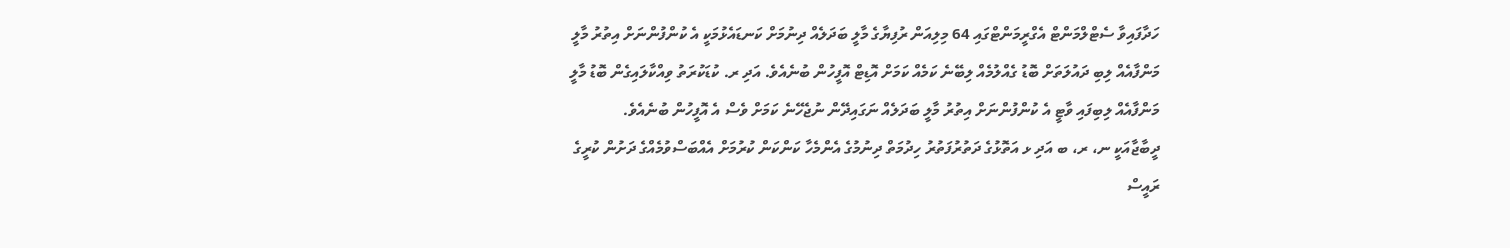ހަދާފައިވާ ސެޓްލްމަންޓް އެގްރީމަންޓްގައި 64 މިލިއަން ރުފިޔާގެ މާލީ ބަދަލެއް ދިނުމަށް ކަނޑައެޅުމަކީ އެ ކުންފުންނަށް އިތުރު މާލީ މަންފާއެއް ލިބި ދައުލަތަށް ބޮޑު ގެއްލުމެއް ލިބޭނެ ކަމެއް ކަމަށް އޮޑިޓް އޮފީހުން ބުނެއެވެ. އަދި ރ. ކުޑަކުރަތު ވިއްކާލައިގެން ބޮޑު މާލީ މަންފާއެއް ލިބިފައި ވާޓީ އެ ކުންފުންނަށް އިތުރު މާލީ ބަދަލެއް ނަގައިދޭން ނުޖެހޭނެ ކަމަށް ވެސް އެ އޮފީހުން ބުނެއެވެ.
ދީބާޖާއަކީ ނ، ރ، ބ އަދި ޅ އަތޮޅުގެ ދަތުރުފަތުރު ހިދުމަތް ދިނުމުގެ އެންމެހާ ކަންކަން ކުރުމަށް އެއްބަސްވުމެއްގެ ދަށުން ކުރީގެ ރައީސް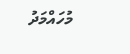މުހައްމަދު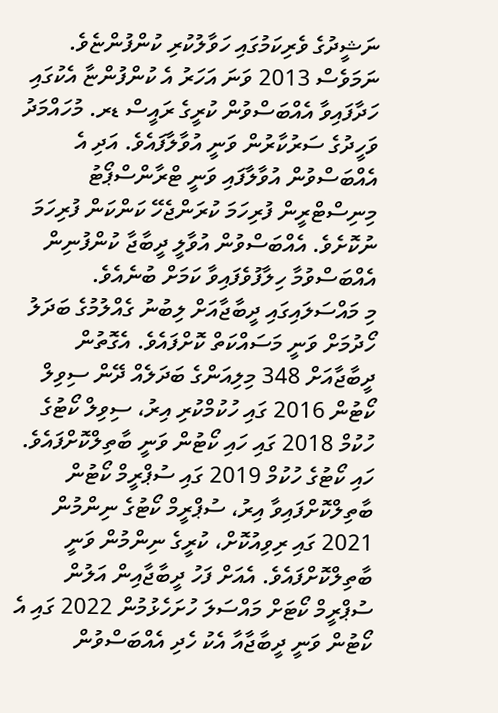ނަޝީދުގެ ވެރިކަމުގައި ހަވާލުކުރި ކުންފުންޏެވެ. ނަމަވެސް 2013 ވަނަ އަހަރު އެ ކުންފުންޏާ އެކުގައި ހަދާފައިވާ އެއްބަސްވުން ކުރީގެ ރައީސް ޑރ. މުހައްމަދު ވަހީދުގެ ސަރުކާރުން ވަނީ އުވާލާފައެވެ. އަދި އެ އެއްބަސްވުން އުވާލާފައި ވަނީ ޓްރާންސްޕޯޓު މިނިސްޓްރީން ފުރިހަމަ ކުރަންޖެހޭ ކަންކަން ފުރިހަމަ ނުކޮށެވެ. އެއްބަސްވުން އުވާލީ ދީބާޖާ ކުންފުނިން އެއްބަސްވުމާ ހިލާފުވެފައިވާ ކަމަށް ބުނެއެވެ.
މި މައްސަލައިގައި ދީބާޖާއަށް ލިބުނު ގެއްލުމުގެ ބަދަލު ހޯދުމަށް ވަނީ މަސައްކަތް ކޮށްފައެވެ. އެގޮތުން ދީބާޖާއަށް 348 މިލިއަންގެ ބަދަލެއް ދޭން ސިވިލް ކޯޓުން 2016 ގައި ހުކުމްކުރި އިރު، ސިވިލް ކޯޓުގެ ހުކުމް 2018 ގައި ހައި ކޯޓުން ވަނީ ބާތިލްކޮށްފައެވެ. ހައި ކޯޓުގެ ހުކުމް 2019 ގައި ސުޕްރީމް ކޯޓުން ބާތިލްކޮށްފައިވާ އިރު، ސުޕްރީމް ކޯޓުގެ ނިންމުން 2021 ގައި ރިވިއުކޮށް، ކުރީގެ ނިންމުން ވަނީ ބާތިލްކޮށްފައެވެ. އެއަށް ފަހު ދީބާޖާއިން އަލުން ސުޕްރީމް ކޯޓަށް މައްސަލަ ހުށަހެޅުމުން 2022 ގައި އެ ކޯޓުން ވަނީ ދީބާޖާއާ އެކު ހެދި އެއްބަސްވުން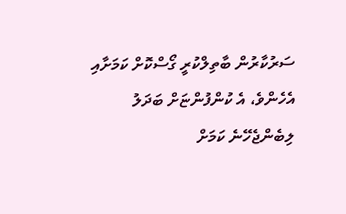ސަރުކާރުން ބާތިލްކުރީ ގޯސްކޮށް ކަމަށާއި އެހެންވެ، އެ ކުންފުންޏަށް ބަދަލު ލިބެންޖެހޭނެ ކަމަށް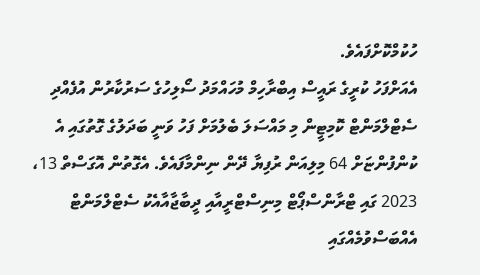ހުކުމްކޮށްފައެވެ.
އެއަށްފަހު ކުރީގެ ރައީސް އިބްރާހިމް މުހައްމަދު ސޯލިހުގެ ސަރުކާރުން އުފެއްދި ސެޓްލްމަންޓް ކޮމިޓީން މި މައްސަލަ ބެލުމަށް ފަހު ވަނީ ބަދަލުގެ ގޮތުގައި އެ ކުންފުންޏަށް 64 މިލިއަން ރުފިޔާ ދޭން ނިންމާފައެވެ. އެގޮތުން އޮގަސްތް 13، 2023 ގައި ޓްރާންސްޕޯޓް މިނިސްޓްރީއާއި ދީބާޖާއާއެކު ސެޓްލްމަންޓް އެއްބަސްވުމެއްގައި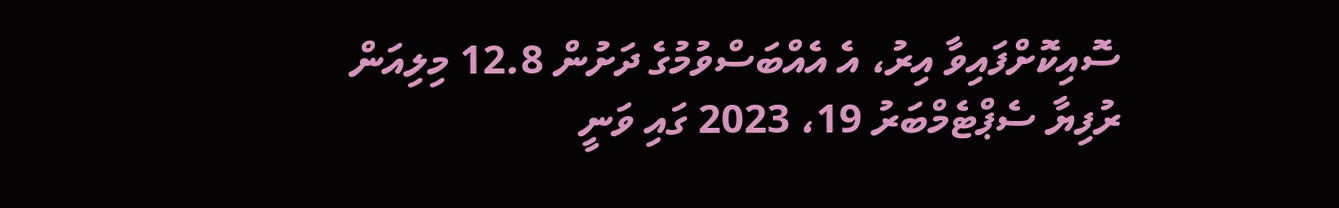ސޮއިކޮށްފައިވާ އިރު، އެ އެއްބަސްވުމުގެ ދަށުން 12.8 މިލިއަން ރުފިޔާ ސެޕްޓެމްބަރު 19، 2023 ގައި ވަނީ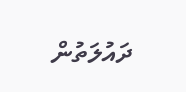ދައުލަތުން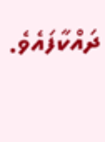ދައްކާފައެވެ.